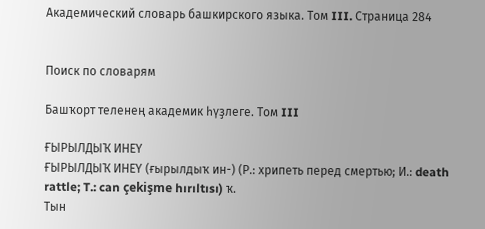Академический словарь башкирского языка. Том III. Страница 284


Поиск по словарям

Башҡорт теленең академик һүҙлеге. Том III

ҒЫРЫЛДЫҠ ИНЕҮ
ҒЫРЫЛДЫҠ ИНЕҮ (ғырылдыҡ ин-) (Р.: хрипеть перед смертью; И.: death rattle; T.: can çekişme hırıltısı) ҡ.
Тын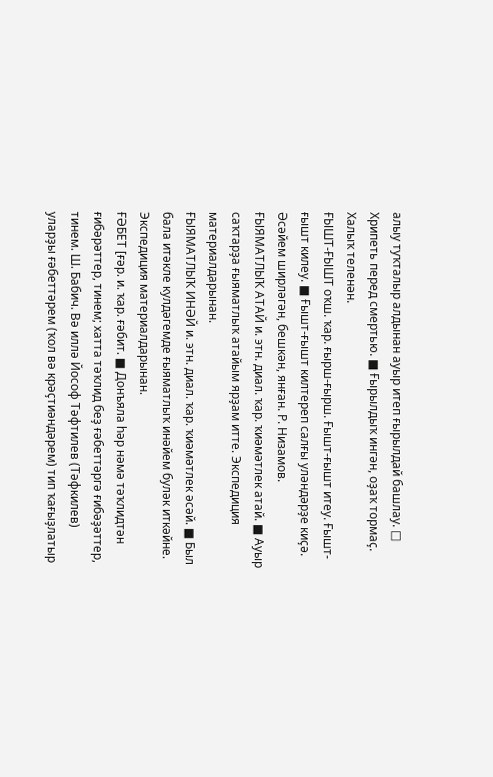алыу туҡталыр алдынан ауыр итеп ғырылдай башлау. □ Хрипеть перед смертью. ■ Ғырылдыҡ ингән, оҙаҡ тормаҫ. Халыҡ теленән.
ҒЫШТ-ҒЫШТ оҡш. ҡар. ғырш-ғырш. Ғышт-ғышт итеу. Ғышт-ғышт килеу. ■ Ғышт-ғышт килтереп салғы уләндәрҙе киҫә. Әсәйем ширләгән, бешкән, янған. Р. Низамов.
ҒЫЯМАТЛЫҠ АТАЙ и. этн. диал. ҡар. ҡиәмәтлек атай. ■ Ауыр саҡтарҙа ғыяматлыҡ атайым ярҙам итте. Экспедиция материалдарынан.
ҒЫЯМАТЛЫҠ ИНӘЙ и. этн. диал. ҡар. ҡиәмәтлек әсәй. ■ Был бала итәкле кулдәгемде ғыяматлыҡ инәйем буләк иткәйне. Экспедиция материалдарынан.
ҒӘБЕТ [ғәр. и. ҡар. ғәбит. ■ Донъяла һәр нәмә тәҡлидтән ғибәрәттер, тинем; хатта тәҡлид беҙ ғәбеттәргә ғибәҙәттер, тинем. Ш. Бабич. Вә иллә Йософ Тәфтилев (Тәфкилев) уларҙы ғәбеттәрем (ҡол вә крәҫтиәндәрем) тип ҡағыҙлатыр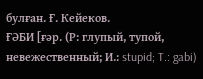булған. Ғ. Кейеков.
ҒӘБИ [ғәр. (Р: глупый, тупой, невежественный; И.: stupid; T.: gabi)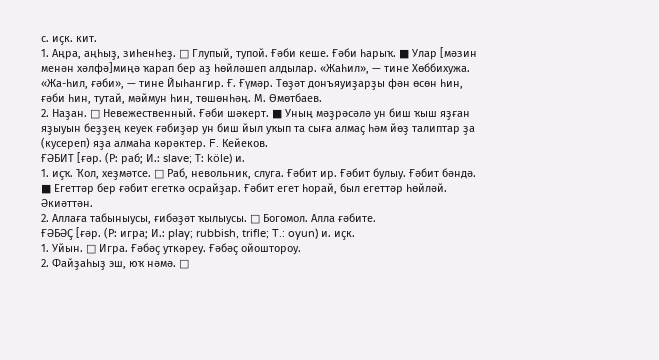с. иҫк. кит.
1. Аңра, аңһыҙ, зиһенһеҙ. □ Глупый, тупой. Ғәби кеше. Ғәби һарыҡ. ■ Улар [мәзин менән хәлфә]миңә ҡарап бер аҙ һөйләшеп алдылар. «Жаһил», — тине Хөббихужа. «Жа-һил, ғәби», — тине Йыһангир. Ғ. Ғүмәр. Төҙәт донъяуиҙарҙы фән өсөн һин, ғәби һин, тутай, мәймун һин, төшөнһәң. М. Өмөтбаев.
2. Наҙан. □ Невежественный. Ғәби шәкерт. ■ Уның мәҙрәсәлә ун биш ҡыш яҙған яҙыуын беҙҙең кеуек ғәбиҙәр ун биш йыл уҡып та сыға алмаҫ һәм йөҙ талиптар ҙа (кусереп) яҙа алмаһа кәрәктер. F. Кейеков.
ҒӘБИТ [ғәр. (Р: раб; И.: slave; Т: köle) и.
1. иҫҡ. Ҡол, хеҙмәтсе. □ Раб, невольник, слуга. Ғәбит ир. Ғәбит булыу. Ғәбит бәндә.
■ Егеттәр бер ғәбит егеткә осрайҙар. Ғәбит егет һорай, был егеттәр һөйләй. Әкиәттән.
2. Аллаға табыныусы, ғибәҙәт ҡылыусы. □ Богомол. Алла ғәбите.
ҒӘБӘҪ [ғәр. (Р: игра; И.: play; rubbish, trifle; T.: oyun) и. иҫк.
1. Уйын. □ Игра. Ғәбәҫ уткәреу. Ғәбәҫ ойоштороу.
2. Файҙаһыҙ эш, юҡ нәмә. □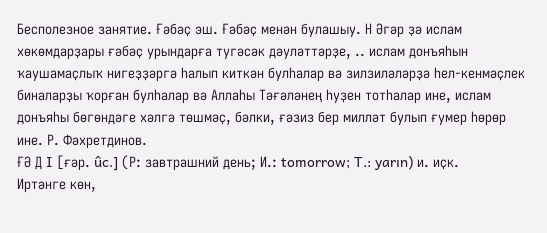Бесполезное занятие. Ғәбәҫ эш. Ғәбәҫ менән булашыу. Н Әгәр ҙә ислам хөкөмдарҙары ғәбәҫ урындарға тугәсәк дәуләттәрҙе, .. ислам донъяһын ҡаушамаҫлыҡ нигеҙҙәргә һалып киткән булһалар вә зилзиләләрҙә һел-кенмәҫлек биналарҙы ҡорған булһалар вә Аллаһы Тәғәләнең һуҙен тотһалар ине, ислам донъяһы бөгөндәге хәлгә төшмәҫ, бәлки, ғәзиз бер милләт булып ғумер һөрөр ине. Р. Фәхретдинов.
ҒӘ Д I [ғәр. ûc.] (Р: завтрашний день; И.: tomorrow; T.: yarın) и. иҫк.
Иртәнге көн,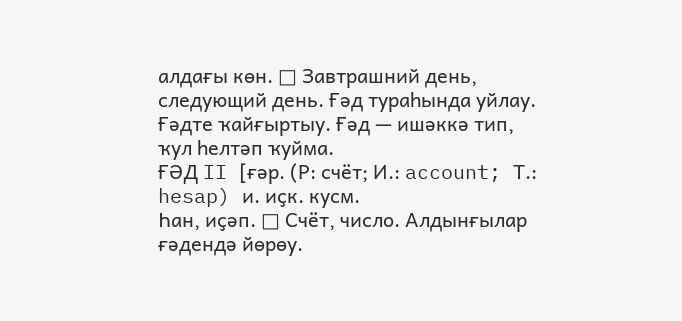алдағы көн. □ Завтрашний день, следующий день. Ғәд тураһында уйлау. Ғәдте ҡайғыртыу. Ғәд — ишәккә тип, ҡул һелтәп ҡуйма.
ҒӘД II [ғәр. (Р: счёт; И.: account; Т.: hesap) и. иҫк. кусм.
Һан, иҫәп. □ Счёт, число. Алдынғылар ғәдендә йөрөу.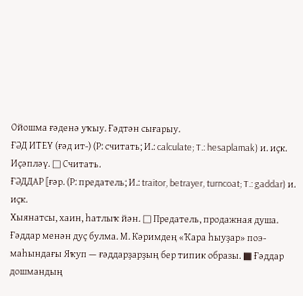Ойошма ғәденә уҡыу. Ғәдтән сығарыу.
ҒӘД ИТЕҮ (ғәд ит-) (Р: считать; И.: calculate; T.: hesaplamak) и. иҫк.
Иҫәпләү. □ Считать.
ҒӘДДАР [ғәр. (Р: предатель; И.: traitor, betrayer, turncoat; T.: gaddar) и. иҫк.
Хыянатсы, хаин, һатлыҡ йән. □ Предатель, продажная душа. Ғәддар менән дуҫ булма. М. Кәримдең «Ҡара һыуҙар» поэ-маһындағы Яҡуп — ғәддарҙарҙың бер типик образы. ■ Ғәддар дошмандың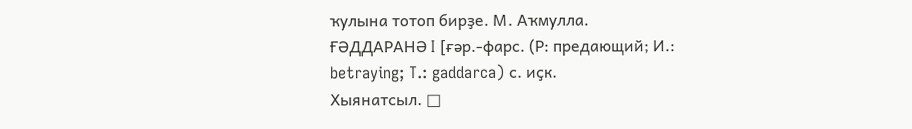ҡулына тотоп бирҙе. М. Аҡмулла.
ҒӘДДАРАНӘ I [ғәр.-фарс. (Р: предающий; И.: betraying; T.: gaddarca) с. иҫк.
Хыянатсыл. □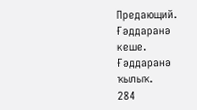Предающий. Ғәддаранә кеше. Ғәддаранә ҡылыҡ.
284